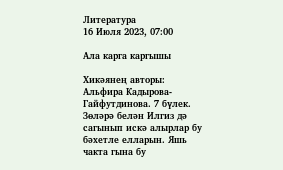Литература
16 Июля 2023, 07:00

Ала карга каргышы

Хикәянең авторы: Альфира Кадырова-Гайфутдинова. 7 бүлек. Зөләрә белән Илгиз дә сагынып искә алырлар бу бәхетле елларын. Яшь чакта гына бу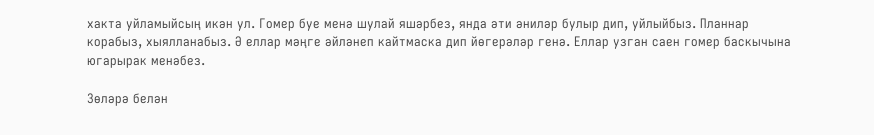хакта уйламыйсың икән ул. Гомер буе менә шулай яшәрбез, янда әти әниләр булыр дип, уйлыйбыз. Планнар корабыз, хыялланабыз. Ә еллар мәңге әйләнеп кайтмаска дип йөгерәләр генә. Еллар узган саен гомер баскычына югарырак менәбез.

Зөләрә белән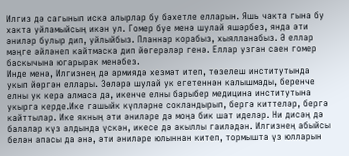Илгиз дә сагынып искә алырлар бу бәхетле елларын. Яшь чакта гына бу хакта уйламыйсың икән ул. Гомер буе менә шулай яшәрбез, янда әти әниләр булыр дип, уйлыйбыз. Планнар корабыз, хыялланабыз. Ә еллар мәңге әйләнеп кайтмаска дип йөгерәләр генә. Еллар узган саен гомер баскычына югарырак менәбез.
Инде менә, Илгизнең дә армиядә хезмәт итеп, төзелеш институтында укып йөргән еллары. Зөләрә шулай ук егетеннән калышмады, беренче елны ук керә алмаса да, икенче елны барыбер медицина институтына укырга керде.Ике гашыйк күпләрне сокландырып, бергә киттеләр, бергә кайттылар. Ике якның әти әниләре дә моңа бик шат иделәр. Ни дисәң дә балалар күз алдында үскән, икесе дә акыллы гаиләдән. Илгизнең абыйсы белән апасы да әнә, әти әниләре юлыннан китеп, тормышта үз юлларын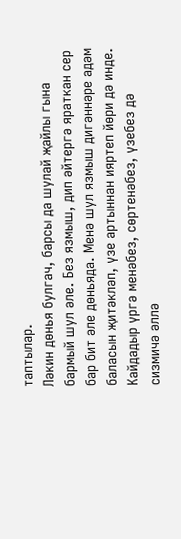таптылар.
Ләкин дөнья булгач, барсы да шулай җайлы гына бармый шул әле. Без язмыш, дип әйтергә яраткан сер бар бит әле дөньяда. Менә шул язмыш дигәннәре адәм баласын җитәкләп, үзе артыннан ияртеп йөри дә инде.
Кайдадыр үргә менәбез, сөртенәбез, үзебез дә сизмичә әллә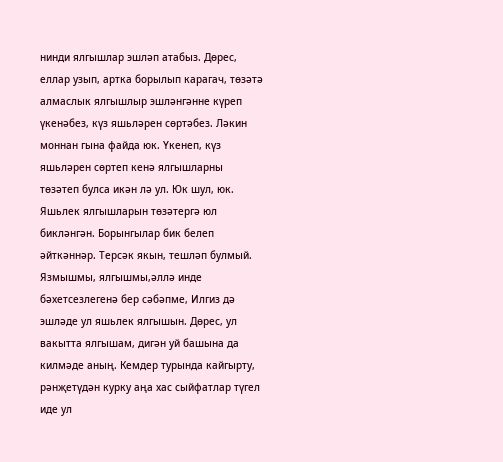нинди ялгышлар эшләп атабыз. Дөрес, еллар узып, артка борылып карагач, төзәтә алмаслык ялгышлыр эшләнгәнне күреп үкенәбез, күз яшьләрен сөртәбез. Ләкин моннан гына файда юк. Үкенеп, күз яшьләрен сөртеп кенә ялгышларны төзәтеп булса икән лә ул. Юк шул, юк. Яшьлек ялгышларын төзәтергә юл бикләнгән. Борынгылар бик белеп әйткәннәр. Терсәк якын, тешләп булмый.
Язмышмы, ялгышмы,әллә инде бәхетсезлегенә бер сәбәпме, Илгиз дә эшләде ул яшьлек ялгышын. Дөрес, ул вакытта ялгышам, дигән уй башына да килмәде аның. Кемдер турында кайгырту, рәнҗетүдән курку аңа хас сыйфатлар түгел иде ул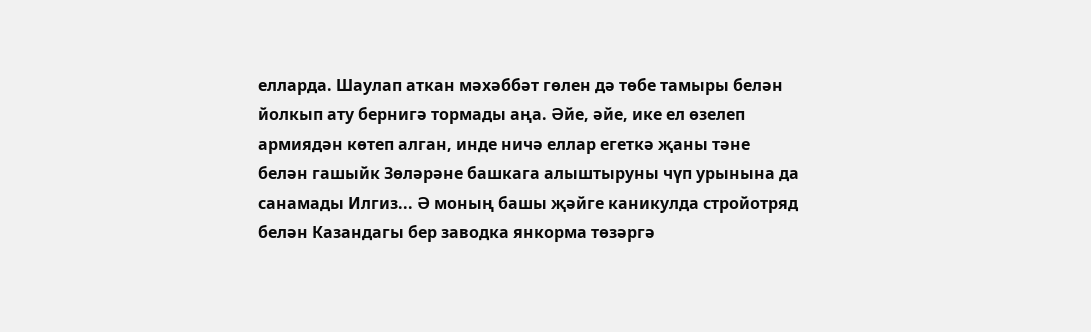елларда. Шаулап аткан мәхәббәт гөлен дә төбе тамыры белән йолкып ату бернигә тормады аңа. Әйе, әйе, ике ел өзелеп армиядән көтеп алган, инде ничә еллар егеткә җаны тәне белән гашыйк Зөләрәне башкага алыштыруны чүп урынына да санамады Илгиз... Ә моның башы җәйге каникулда стройотряд белән Казандагы бер заводка янкорма төзәргә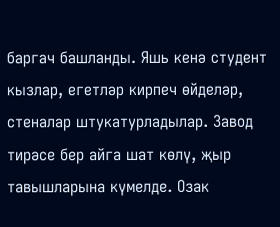баргач башланды. Яшь кенә студент кызлар, егетләр кирпеч өйделәр, стеналар штукатурладылар. Завод тирәсе бер айга шат көлү, җыр тавышларына күмелде. Озак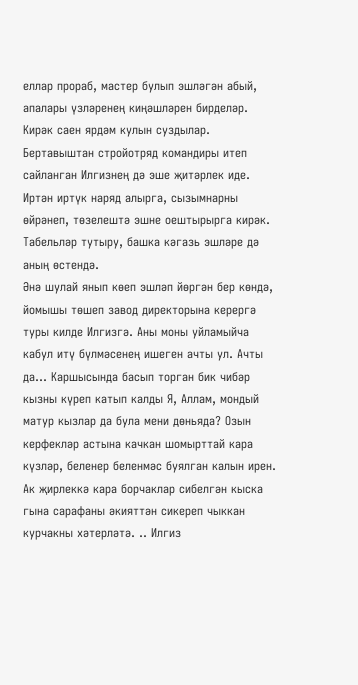еллар прораб, мастер булып эшләгән абый, апалары үзләренең киңәшләрен бирделәр. Кирәк саен ярдәм кулын суздылар. Бертавыштан стройотряд командиры итеп сайланган Илгизнең дә эше җитәрлек иде. Иртән иртүк наряд алырга, сызымнарны өйрәнеп, төзелештә эшне оештырырга кирәк. Табельләр тутыру, башка кәгазь эшләре дә аның өстендә.
Әнә шулай янып көеп эшләп йөргән бер көндә, йомышы төшеп завод директорына керергә туры килде Илгизгә. Аны моны уйламыйча кабул итү бүлмәсенең ишеген ачты ул. Ачты да... Каршысында басып торган бик чибәр кызны күреп катып калды Я, Аллам, мондый матур кызлар да була мени дөньяда? Озын керфекләр астына качкан шомырттай кара күзләр, беленер беленмәс буялган калын ирен. Ак җирлеккә кара борчаклар сибелгән кыска гына сарафаны әкияттән сикереп чыккан курчакны хәтерләтә. .. Илгиз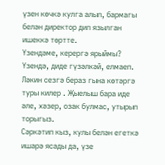үзен көчкә кулга алып, бармагы белән директор дип язылган ишеккә төртте.
Үзендәме, керергә ярыймы?
Үзендә, диде гүзәлкәй, елмаеп. Ләкин сезгә бераз гына көтәргә туры килер . Җыелыш бара иде әле, хәзер, озак булмас, утырып торыгыз.
Сәркәтип кыз, кулы белән егеткә ишарә ясады да, үзе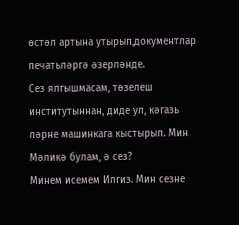өстәл артына утырып,документлар печатьләргә әзерләнде.
Сез ялгышмасам, төзелеш институтыннан, диде ул, кәгазь ләрне машинкага кыстырып. Мин Мәликә булам, ә сез?
Минем исемем Илгиз. Мин сезне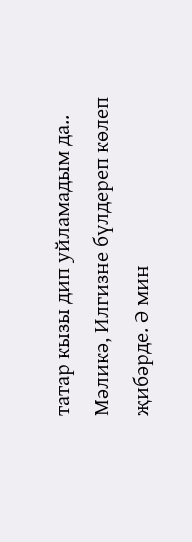татар кызы дип уйламадым да..
Мәликә, Илгизне бүлдереп көлеп җибәрде. Ә мин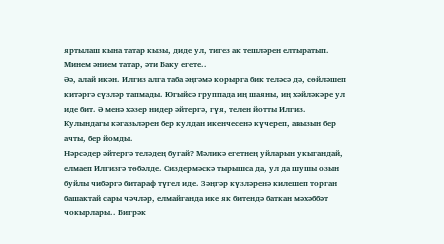яртылаш кына татар кызы, диде ул, тигез ак тешләрен елтыратып. Минем әнием татар, әти Баку егете..
Әә, алай икән. Илгиз алга таба әңгәмә корырга бик теләсә дә, сөйләшеп китәргә сүзләр тапмады. Югыйсә группада иң шаяны, иң хәйләкәре ул иде бит. Ә менә хәзер нидер әйтергә, гүя, телен йотты Илгиз. Кулындагы кәгазьләрен бер кулдан икенчесенә күчереп, авызын бер ачты, бер йомды.
Нәрсәдер әйтергә теләдең бугай? Мәликә егетнең уйларын укыгандай, елмаеп Илгизгә төбәлде. Сиздермәскә тырышса да, ул да шушы озын буйлы чибәргә битараф түгел иде. Зәңгәр күзләренә килешеп торган башактай сары чәчләр, елмайганда ике як битендә баткан мәхәббәт чокырлары.. Бигрәк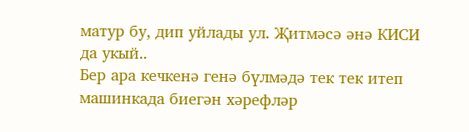матур бу, дип уйлады ул. Җитмәсә әнә КИСИ да укый..
Бер ара кечкенә генә бүлмәдә тек тек итеп машинкада биегән хәрефләр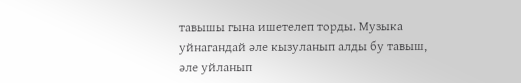тавышы гына ишетелеп торды. Музыка уйнагандай әле кызуланып алды бу тавыш, әле уйланып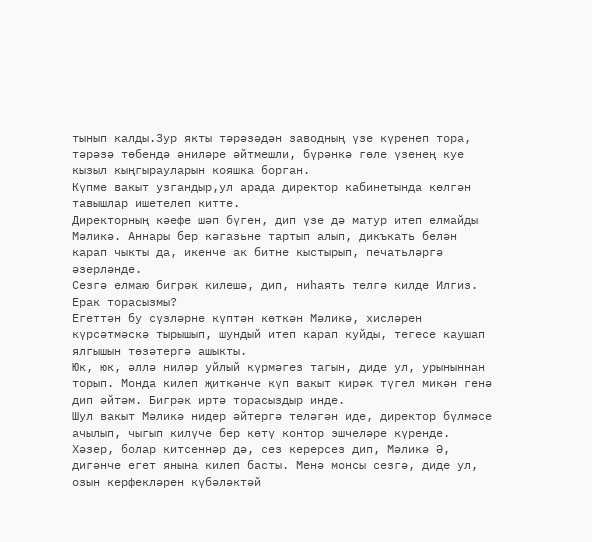тынып калды.Зур якты тәрәзәдән заводның үзе күренеп тора, тәрәзә төбендә әниләре әйтмешли, бүрәнкә гөле үзенең куе кызыл кыңгырауларын кояшка борган.
Күпме вакыт узгандыр,ул арада директор кабинетында көлгән тавышлар ишетелеп китте.
Директорның кәефе шәп бүген, дип үзе дә матур итеп елмайды Мәликә. Аннары бер кәгазьне тартып алып, дикъкать белән карап чыкты да, икенче ак битне кыстырып, печатьләргә әзерләнде.
Сезгә елмаю бигрәк килешә, дип, ниһаять телгә килде Илгиз. Ерак торасызмы?
Егеттән бу сүзләрне күптән көткән Мәликә, хисләрен күрсәтмәскә тырышып, шундый итеп карап куйды, тегесе каушап ялгышын төзәтергә ашыкты.
Юк, юк, әллә ниләр уйлый күрмәгез тагын, диде ул, урыныннан торып. Монда килеп җиткәнче күп вакыт кирәк түгел микән генә дип әйтәм. Бигрәк иртә торасыздыр инде.
Шул вакыт Мәликә нидер әйтергә теләгән иде, директор бүлмәсе ачылып, чыгып килүче бер көтү контор эшчеләре күренде.
Хәзер, болар китсеннәр дә, сез керерсез дип, Мәликә Ә, дигәнче егет янына килеп басты. Менә монсы сезгә, диде ул, озын керфекләрен күбәләктәй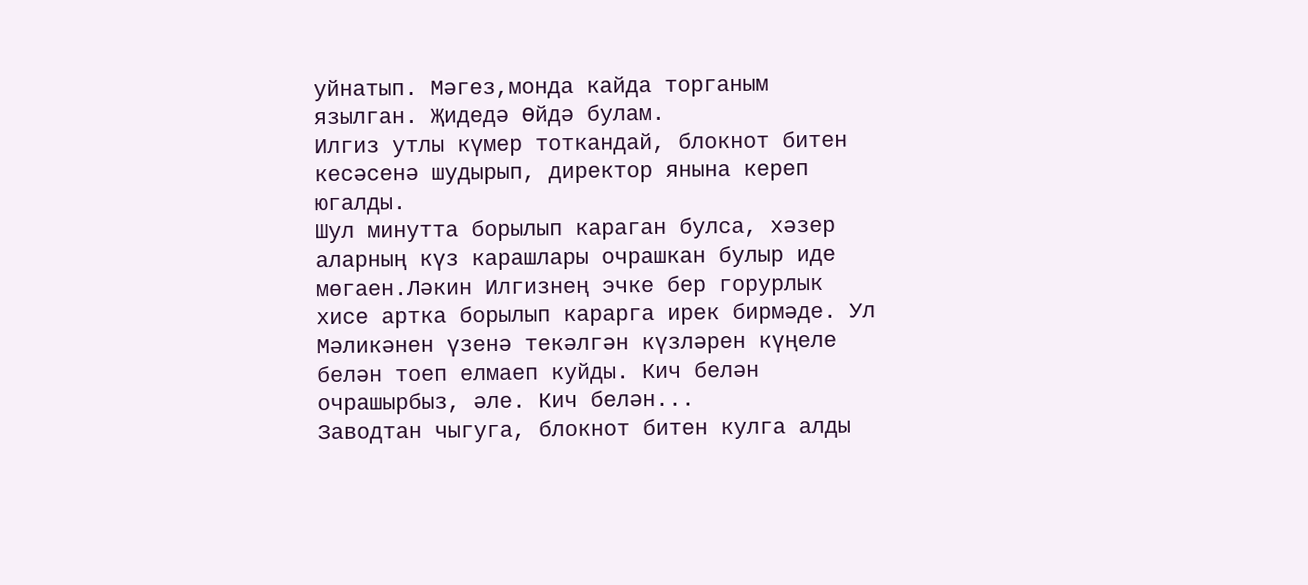уйнатып. Мәгез,монда кайда торганым язылган. Җидедә Өйдә булам.
Илгиз утлы күмер тоткандай, блокнот битен кесәсенә шудырып, директор янына кереп югалды.
Шул минутта борылып караган булса, хәзер аларның күз карашлары очрашкан булыр иде мөгаен.Ләкин Илгизнең эчке бер горурлык хисе артка борылып карарга ирек бирмәде. Ул Мәликәнен үзенә текәлгән күзләрен күңеле белән тоеп елмаеп куйды. Кич белән очрашырбыз, әле. Кич белән...
Заводтан чыгуга, блокнот битен кулга алды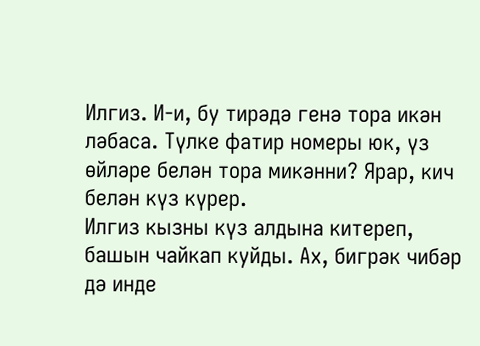Илгиз. И-и, бу тирәдә генә тора икән ләбаса. Түлке фатир номеры юк, үз өйләре белән тора микәнни? Ярар, кич белән күз күрер.
Илгиз кызны күз алдына китереп, башын чайкап куйды. Ах, бигрәк чибәр дә инде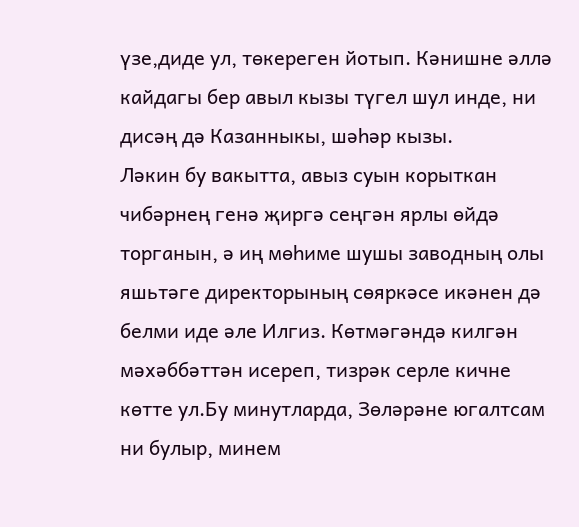үзе,диде ул, төкереген йотып. Кәнишне әллә кайдагы бер авыл кызы түгел шул инде, ни дисәң дә Казанныкы, шәһәр кызы.
Ләкин бу вакытта, авыз суын корыткан чибәрнең генә җиргә сеңгән ярлы өйдә торганын, ә иң мөһиме шушы заводның олы яшьтәге директорының сөяркәсе икәнен дә белми иде әле Илгиз. Көтмәгәндә килгән мәхәббәттән исереп, тизрәк серле кичне көтте ул.Бу минутларда, Зөләрәне югалтсам ни булыр, минем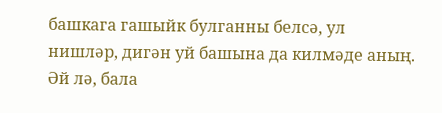башкага гашыйк булганны белсә, ул нишләр, дигән уй башына да килмәде аның.
Әй лә, бала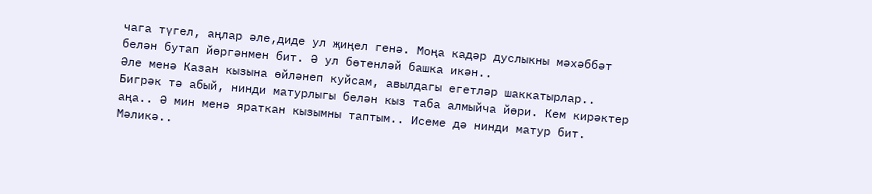чага түгел, аңлар әле,диде ул җиңел генә. Моңа кадәр дуслыкны мәхәббәт белән бутап йөргәнмен бит. Ә ул бөтенләй башка икән..
Әле менә Казан кызына өйләнеп куйсам, авылдагы егетләр шаккатырлар.. Бигрәк тә абый, нинди матурлыгы белән кыз таба алмыйча йөри. Кем кирәктер аңа.. Ә мин менә яраткан кызымны таптым.. Исеме дә нинди матур бит. Мәликә..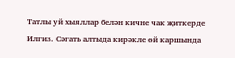Татлы уй хыяллар белән кичне чак җиткерде Илгиз. Сәгать алтыда кирәкле өй каршында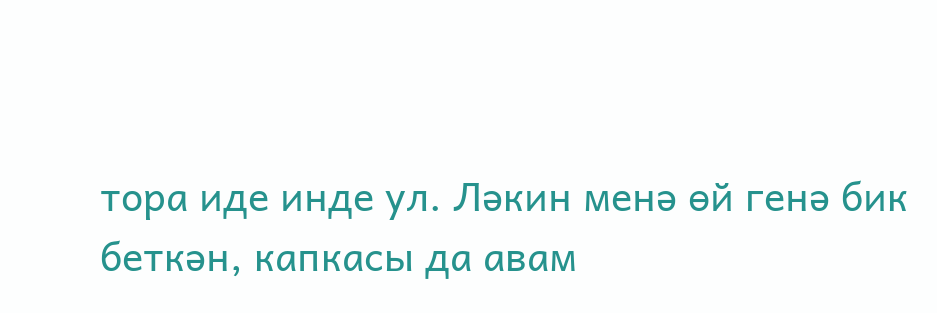тора иде инде ул. Ләкин менә өй генә бик беткән, капкасы да авам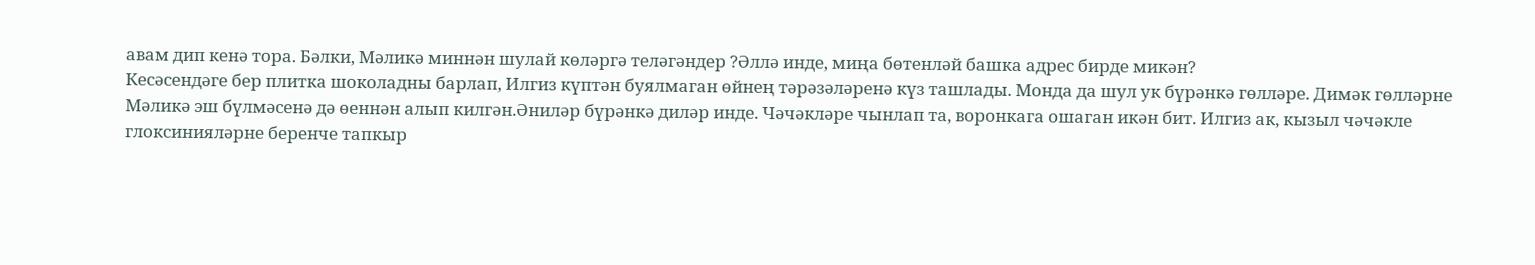авам дип кенә тора. Бәлки, Мәликә миннән шулай көләргә теләгәндер ?Әллә инде, миңа бөтенләй башка адрес бирде микән?
Кесәсендәге бер плитка шоколадны барлап, Илгиз күптән буялмаган өйнең тәрәзәләренә күз ташлады. Монда да шул ук бүрәнкә гөлләре. Димәк гөлләрне Мәликә эш бүлмәсенә дә өеннән алып килгән.Әниләр бүрәнкә диләр инде. Чәчәкләре чынлап та, воронкага ошаган икән бит. Илгиз ак, кызыл чәчәкле глоксинияләрне беренче тапкыр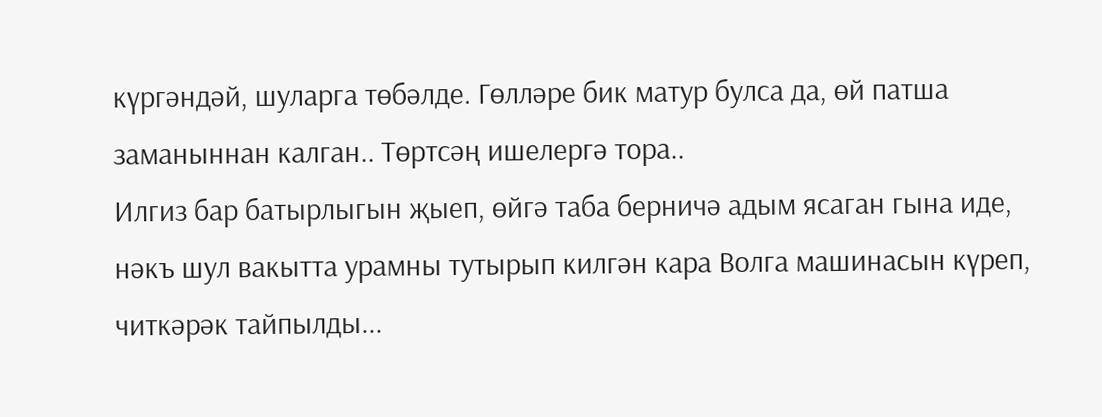күргәндәй, шуларга төбәлде. Гөлләре бик матур булса да, өй патша заманыннан калган.. Төртсәң ишелергә тора..
Илгиз бар батырлыгын җыеп, өйгә таба берничә адым ясаган гына иде, нәкъ шул вакытта урамны тутырып килгән кара Волга машинасын күреп, читкәрәк тайпылды...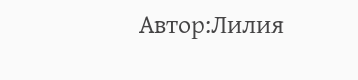Автор:Лилия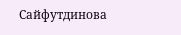Сайфутдинова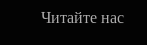Читайте нас